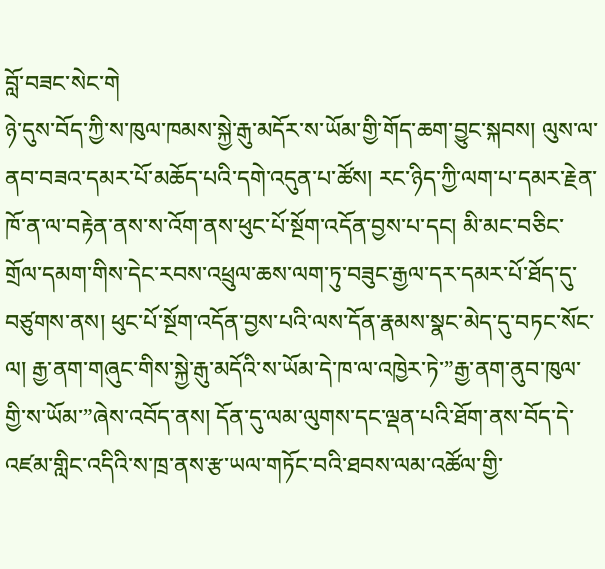བློ་བཟང་སེང་གེ
ཉེ་དུས་བོད་ཀྱི་ས་ཁུལ་ཁམས་སྐྱེ་རྒུ་མདོར་ས་ཡོམ་གྱི་གོད་ཆག་བྱུང་སྐབས། ལུས་ལ་ནབ་བཟའ་དམར་པོ་མཆོད་པའི་དགེ་འདུན་པ་ཚོས། རང་ཉིད་ཀྱི་ལག་པ་དམར་རྗེན་ཁོ་ན་ལ་བརྟེན་ནས་ས་འོག་ནས་ཕུང་པོ་སྔོག་འདོན་བྱས་པ་དང། མི་མང་བཅིང་གྲོལ་དམག་གིས་དེང་རབས་འཕྲུལ་ཆས་ལག་ཏུ་བཟུང་རྒྱལ་དར་དམར་པོ་ཐོད་དུ་བཙུགས་ནས། ཕུང་པོ་སྔོག་འདོན་བྱས་པའི་ལས་དོན་རྣམས་སྣང་མེད་དུ་བཏང་སོང་ལ། རྒྱ་ནག་གཞུང་གིས་སྐྱེ་རྒུ་མདོའི་ས་ཡོམ་དེ་ཁ་ལ་འཁྱེར་ཏེ་”རྒྱ་ནག་ནུབ་ཁུལ་གྱི་ས་ཡོམ་”ཞེས་འབོད་ནས། དོན་དུ་ལམ་ལུགས་དང་ལྡན་པའི་ཐོག་ནས་བོད་དེ་འཛམ་གླིང་འདིའི་ས་ཁྲ་ནས་རྩ་ཡལ་གཏོང་བའི་ཐབས་ལམ་འཚོལ་གྱི་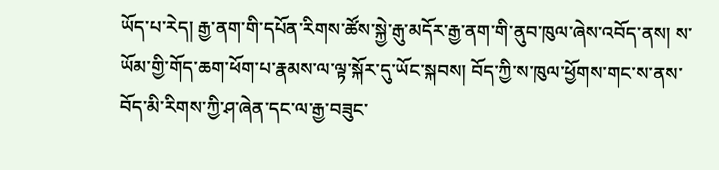ཡོད་པ་རེད། རྒྱ་ནག་གི་དཔོན་རིགས་ཚོས་སྐྱེ་རྒུ་མདོར་རྒྱ་ནག་གི་ནུབ་ཁུལ་ཞེས་འབོད་ནས། ས་ཡོམ་གྱི་གོད་ཆག་ཕོག་པ་རྣམས་ལ་ལྟ་སྐོར་དུ་ཡོང་སྐབས། བོད་ཀྱི་ས་ཁུལ་ཕྱོགས་གང་ས་ནས་བོད་མི་རིགས་ཀྱི་ཤ་ཞེན་དང་ལ་རྒྱ་བཟུང་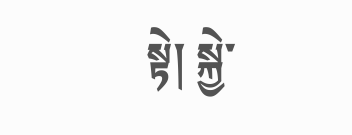སྟེ། སྐྱེ་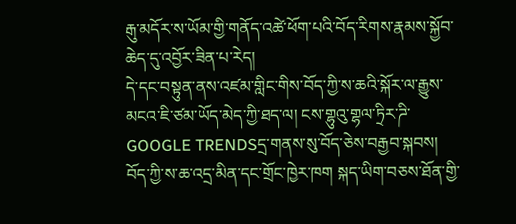རྒུ་མདོར་ས་ཡོམ་གྱི་གནོད་འཚེ་ཕོག་པའི་བོད་རིགས་རྣམས་སྐྱོབ་ཆེད་དུ་འབྱོར་ཟིན་པ་རེད།
དེ་དང་བསྟུན་ནས་འཛམ་གླིང་གིས་བོད་ཀྱི་ས་ཆའི་སྐོར་ལ་རྒྱུས་མངའ་ཇི་ཙམ་ཡོད་མེད་ཀྱི་ཐད་ལ། ངས་གྷུའུ་གྷལ་ཏྲིར་ཌི་GOOGLE TRENDSདྲ་གནས་སུ་བོད་ཅེས་བརྒྱབ་སྐབས། བོད་ཀྱི་ས་ཆ་འདྲ་མིན་དང་གྲོང་ཁྱེར་ཁག སྐད་ཡིག་བཅས་ཐོན་གྱི་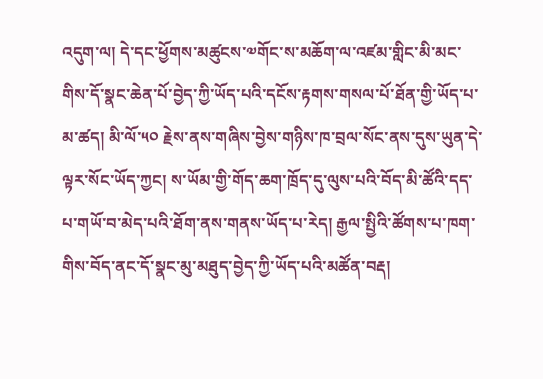འདུག་ལ། དེ་དང་ཕྱོགས་མཚུངས་༧གོང་ས་མཆོག་ལ་འཛམ་གླིང་མི་མང་གིས་དོ་སྣང་ཆེན་པོ་བྱེད་ཀྱི་ཡོད་པའི་དངོས་རྟགས་གསལ་པོ་ཐོན་གྱི་ཡོད་པ་མ་ཚད། མི་ལོ་༥༠ རྗེས་ནས་གཞིས་བྱེས་གཉིས་ཁ་བྲལ་སོང་ནས་དུས་ཡུན་དེ་ལྟར་སོང་ཡོད་ཀྱང། ས་ཡོམ་གྱི་གོད་ཆག་ཁྲོད་དུ་ལུས་པའི་བོད་མི་ཚོའི་དད་པ་གཡོ་བ་མེད་པའི་ཐོག་ནས་གནས་ཡོད་པ་རེད། རྒྱལ་སྤྱིའི་ཚོགས་པ་ཁག་གིས་བོད་ནང་དོ་སྣང་མུ་མཐུད་བྱེད་ཀྱི་ཡོད་པའི་མཚོན་བརྡ།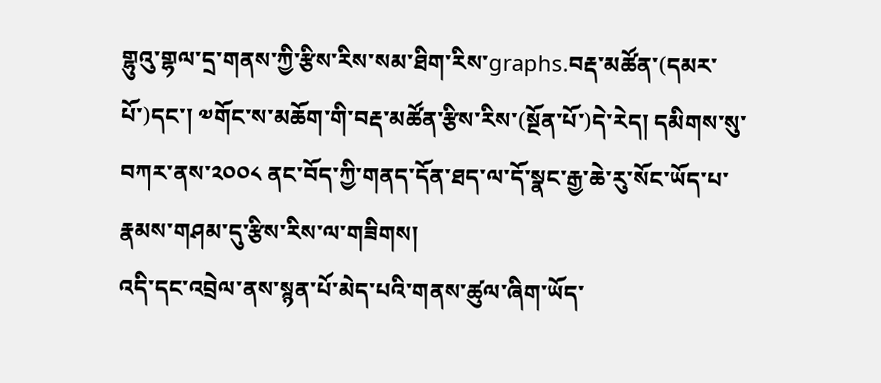གྷུའུ་གྷལ་དྲ་གནས་ཀྱི་རྩིས་རིས་སམ་ཐིག་རིས་graphs.བརྡ་མཚོན་(དམར་པོ་)དང་། ༧གོང་ས་མཆོག་གི་བརྡ་མཚོན་རྩིས་རིས་(སྔོན་པོ་)དེ་རེད། དམིགས་སུ་བཀར་ནས་༢༠༠༨ ནང་བོད་ཀྱི་གནད་དོན་ཐད་ལ་དོ་སྣང་རྒྱ་ཆེ་རུ་སོང་ཡོད་པ་རྣམས་གཤམ་དུ་རྩིས་རིས་ལ་གཟིགས།
འདི་དང་འབྲེལ་ནས་སྙན་པོ་མེད་པའི་གནས་ཚུལ་ཞིག་ཡོད་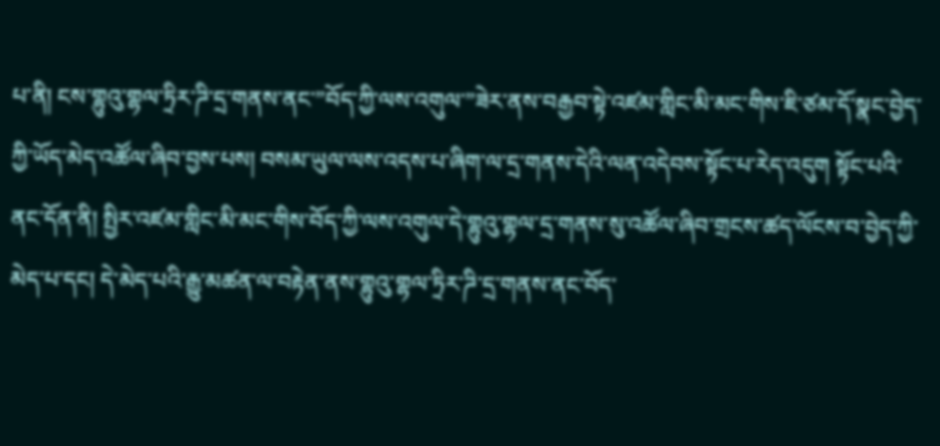པ་ནི། ངས་གྷུའུ་གྷལ་ཏྲིར་ཌི་དྲ་གནས་ནང་”བོད་ཀྱི་ལས་འགུལ་”ཟེར་ནས་བརྒྱབ་སྟེ་འཛམ་གླིང་མི་མང་གིས་ཇི་ཙམ་དོ་སྣང་བྱེད་ཀྱི་ཡོད་མེད་འཚོལ་ཞིབ་བྱས་པས། བསམ་ཡུལ་ལས་འདས་པ་ཞིག་ལ་དྲ་གནས་དེའི་ལན་འདེབས་སྟོང་པ་རེད་འདུག སྟོང་པའི་ནང་དོན་ནི། སྤྱིར་འཛམ་གླིང་མི་མང་གིས་བོད་ཀྱི་ལས་འགུལ་དེ་གྷུའུ་གྷལ་དྲ་གནས་སུ་འཚོལ་ཞིབ་གྲངས་ཚད་ལོངས་བ་བྱེད་ཀྱི་མེད་པ་དང། དེ་མེད་པའི་རྒྱུ་མཚན་ལ་བརྟེན་ནས་གྷུའུ་གྷལ་ཏྲིར་ཌི་དྲ་གནས་ནང་བོད་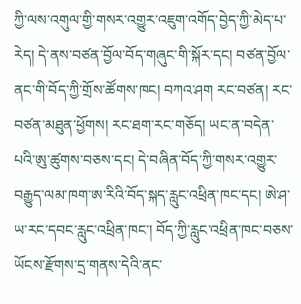ཀྱི་ལས་འགུལ་གྱི་གསར་འགྱུར་འཇུག་འགོད་བྱེད་ཀྱི་མེད་པ་རེད། དེ་ནས་བཙན་བྱོལ་བོད་གཞུང་གི་སྐོར་དང། བཙན་བྱོལ་ནང་གི་བོད་ཀྱི་གྲོས་ཚོགས་ཁང། བཀའ་ཤག རང་བཙན། རང་བཙན་མཐུན་ཕྱོགས། རང་ཐག་རང་གཅོད། ཡང་ན་བདེན་པའི་ཨུ་ཚུགས་བཅས་དང། དེ་བཞིན་བོད་ཀྱི་གསར་འགྱུར་བརྒྱུད་ལམ་ཁག་ཨ་རིའི་བོད་སྐད་རླུང་འཕྲིན་ཁང་དང། ཨེ་ཤ་ཡ་རང་དབང་རླུང་འཕྲིན་ཁང་། བོད་ཀྱི་རླུང་འཕྲིན་ཁང་བཅས་ཡོངས་རྫོགས་དྲ་གནས་དེའི་ནང་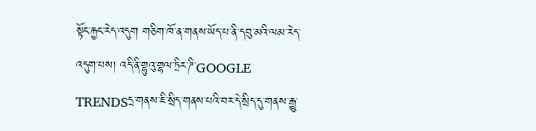སྟོང་རྐྱང་རེད་འདུག གཅིག་ཁོ་ན་གནས་ཡོད་པ་ནི་དབུ་མའི་ལམ་རེད་འདུག་པས། འདི་ནི་གྷུའུ་གྷལ་ཏྲིར་ཌི་GOOGLE TRENDSདྲ་གནས་ཇི་སྲིད་གནས་པའི་བར་དེ་སྲིད་དུ་གནས་རྒྱུ་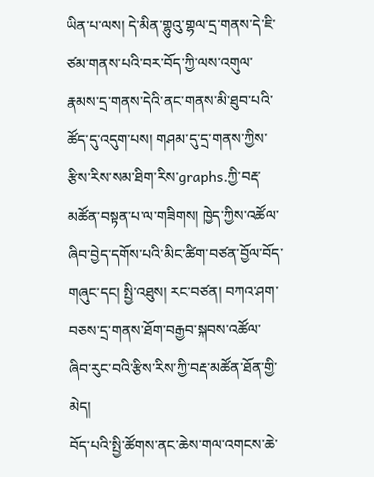ཡིན་པ་ལས། དེ་མིན་གྷུའུ་གྷལ་དྲ་གནས་དེ་ཇི་ཙམ་གནས་པའི་བར་བོད་ཀྱི་ལས་འགུལ་རྣམས་དྲ་གནས་དེའི་ནང་གནས་མི་ཐུབ་པའི་ཚོད་དུ་འདུག་པས། གཤམ་དུ་དྲ་གནས་ཀྱིས་རྩིས་རིས་སམ་ཐིག་རིས་graphs.ཀྱི་བརྡ་མཚོན་བསྟན་པ་ལ་གཟིགས། ཁྱེད་ཀྱིས་འཚོལ་ཞིབ་བྱེད་དགོས་པའི་མིང་ཚིག་བཙན་བྱོལ་བོད་གཞུང་དང། སྤྱི་འཐུས། རང་བཙན། བཀའ་ཤག་བཅས་དྲ་གནས་ཐོག་བརྒྱབ་སྐབས་འཚོལ་ཞིབ་རུང་བའི་རྩིས་རིས་ཀྱི་བརྡ་མཚོན་ཐོན་གྱི་མེད།
བོད་པའི་སྤྱི་ཚོགས་ནང་ཆེས་གལ་འགངས་ཆེ་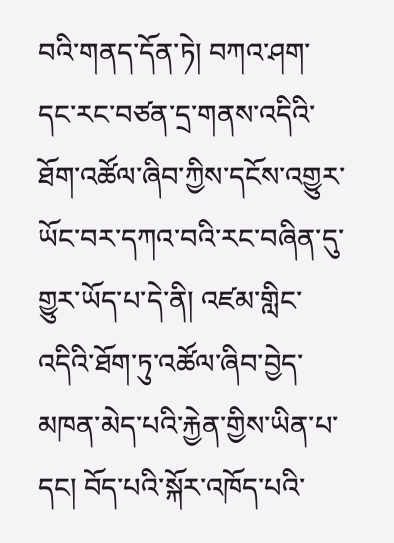བའི་གནད་དོན་ཏེ། བཀའ་ཤག་དང་རང་བཙན་དྲ་གནས་འདིའི་ཐོག་འཚོལ་ཞིབ་ཀྱིས་དངོས་འགྱུར་ཡོང་བར་དཀའ་བའི་རང་བཞིན་དུ་གྱུར་ཡོད་པ་དེ་ནི། འཛམ་གླིང་འདིའི་ཐོག་ཏུ་འཚོལ་ཞིབ་བྱེད་མཁན་མེད་པའི་རྐྱེན་གྱིས་ཡིན་པ་དང། བོད་པའི་སྐོར་འཁོད་པའི་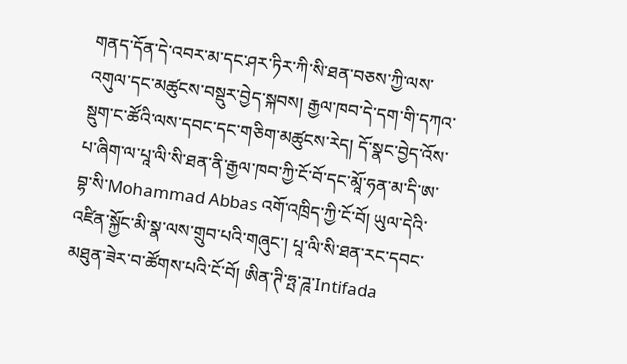གནད་དོན་དེ་འབར་མ་དང་ཤར་ཏིར་ཀི་སི་ཐན་བཅས་ཀྱི་ལས་འགུལ་དང་མཚུངས་བསྡུར་བྱེད་སྐབས། རྒྱལ་ཁབ་དེ་དག་གི་དཀའ་སྡུག་ང་ཚོའི་ལས་དབང་དང་གཅིག་མཚུངས་རེད། དོ་སྣང་བྱེད་འོས་པ་ཞིག་ལ་པཱ་ལི་སི་ཐན་ནི་རྒྱལ་ཁབ་ཀྱི་ངོ་བོ་དང་མཱོ་ཧན་མ་དི་ཨ་བྷ་སི་Mohammad Abbas འགོ་འཁྲིད་ཀྱི་ངོ་བོ། ཡུལ་དེའི་འཛིན་སྐྱོང་མི་སྣ་ལས་གྲུབ་པའི་གཞུང་། པཱ་ལི་སི་ཐན་རང་དབང་མཐུན་ཟེར་བ་ཚོགས་པའི་ངོ་བོ། ཨིན་ཊི་ཧྤ་ཌཱ་Intifada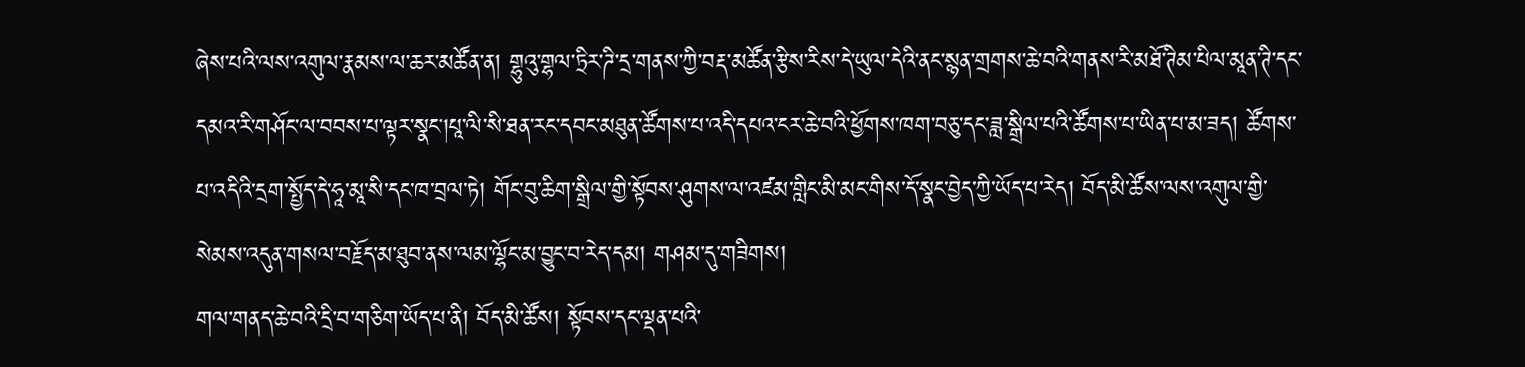ཞེས་པའི་ལས་འགུལ་རྣམས་ལ་ཆར་མཚོན་ན། གྷུའུ་གྷལ་ཏྲིར་ཌི་དྲ་གནས་ཀྱི་བརྡ་མཚོན་རྩིས་རིས་དེ་ཡུལ་དེའི་ནང་སྙན་གྲགས་ཆེ་བའི་གནས་རི་མཐོ་ཊིམ་པིལ་མཱན་ཊི་དང་དམའ་རི་གཤོང་ལ་བབས་པ་ལྟར་སྣང།པཱ་ལི་སི་ཐན་རང་དབང་མཐུན་ཚོགས་པ་འདི་དཔའ་ངར་ཆེ་བའི་ཕྱོགས་ཁག་བཅུ་དང་ཟླ་སྒྲིལ་པའི་ཚོགས་པ་ཡིན་པ་མ་ཟད། ཚོགས་པ་འདིའི་དྲག་སྤྱོད་དེ་ཧཱ་མཱ་སི་དང་ཁ་བྲལ་ཏེ། གོང་བུ་ཆིག་སྒྲིལ་གྱི་སྟོབས་ཤུགས་ལ་འཛམ་གླིང་མི་མང་གིས་དོ་སྣང་བྱེད་ཀྱི་ཡོད་པ་རེད། བོད་མི་ཚོས་ལས་འགུལ་གྱི་སེམས་འདུན་གསལ་བརྗོད་མ་ཐུབ་ནས་ལམ་ལྷོང་མ་བྱུང་བ་རེད་དམ། གཤམ་དུ་གཟིགས།
གལ་གནད་ཆེ་བའི་དྲི་བ་གཅིག་ཡོད་པ་ནི། བོད་མི་ཚོས། སྟོབས་དང་ལྡན་པའི་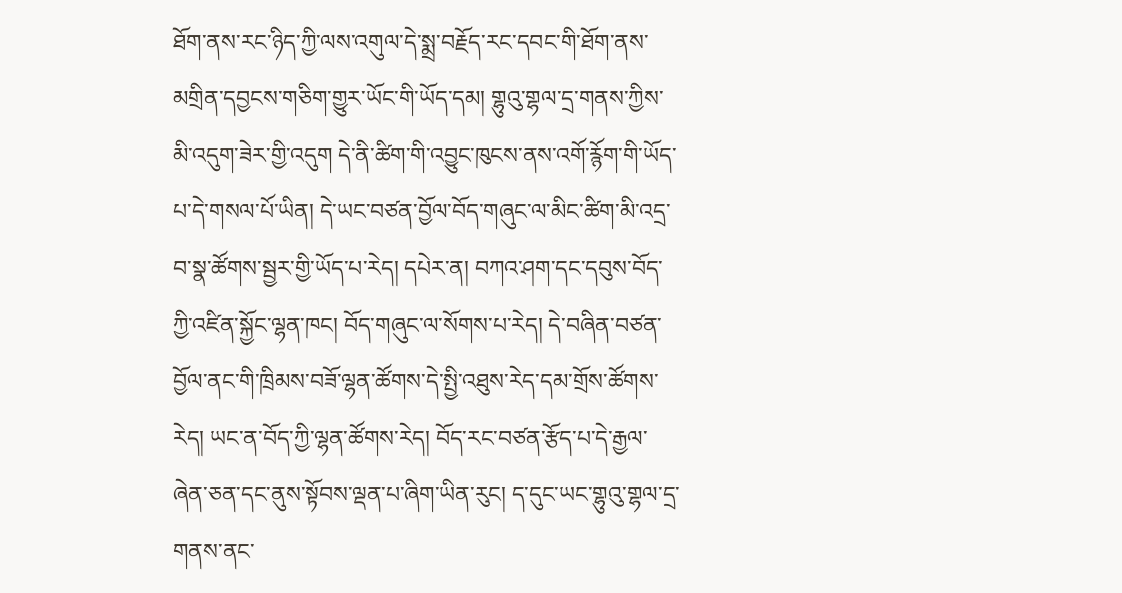ཐོག་ནས་རང་ཉིད་ཀྱི་ལས་འགུལ་དེ་སྨྲ་བརྗོད་རང་དབང་གི་ཐོག་ནས་མགྲིན་དབྱངས་གཅིག་གྱུར་ཡོང་གི་ཡོད་དམ། གྷུའུ་གྷལ་དྲ་གནས་ཀྱིས་མི་འདུག་ཟེར་གྱི་འདུག དེ་ནི་ཚིག་གི་འབྱུང་ཁུངས་ནས་འགོ་རྙོག་གི་ཡོད་པ་དེ་གསལ་པོ་ཡིན། དེ་ཡང་བཙན་བྱོལ་བོད་གཞུང་ལ་མིང་ཚིག་མི་འདྲ་བ་སྣ་ཚོགས་སྦྱར་གྱི་ཡོད་པ་རེད། དཔེར་ན། བཀའ་ཤག་དང་དབུས་བོད་ཀྱི་འཛིན་སྐྱོང་ལྷན་ཁང། བོད་གཞུང་ལ་སོགས་པ་རེད། དེ་བཞིན་བཙན་བྱོལ་ནང་གི་ཁྲིམས་བཟོ་ལྷན་ཚོགས་དེ་སྤྱི་འཐུས་རེད་དམ་གྲོས་ཚོགས་རེད། ཡང་ན་བོད་ཀྱི་ལྷན་ཚོགས་རེད། བོད་རང་བཙན་རྩོད་པ་དེ་རྒྱལ་ཞེན་ཅན་དང་ནུས་སྟོབས་ལྡན་པ་ཞིག་ཡིན་རུང། ད་དུང་ཡང་གྷུའུ་གྷལ་དྲ་གནས་ནང་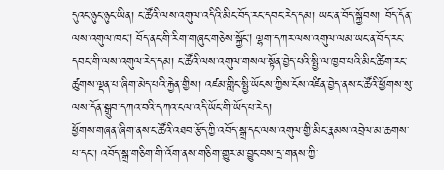དུའང་ཉུང་ཉུང་ཡིན། ང་ཚོའི་ལས་འགུལ་འདིའི་མིང་བོད་རང་དབང་རེད་དམ། ཡང་ན་བོད་སྐྱོབས། བོད་དོན་ལས་འགུལ་ཁང། བོད་ནང་གི་རིག་གཞུང་གཅེས་སྐྱོང། ལྷག་དཀར་ལས་འགུལ་ལམ་ཡང་ན་བོད་རང་དབང་གི་ལས་འགུལ་རེད་དམ། ང་ཚོའི་ལས་འགུལ་གསལ་སྟོན་བྱེད་པའི་སྤྱི་ལ་ཁྱབ་པའི་མིང་ཚིག་རང་ཚུགས་ལྡན་པ་ཞིག་མེད་པའི་རྐྱེན་གྱིས། འཛམ་གླིང་སྤྱི་ཡོངས་ཀྱིས་ངོས་འཛིན་བྱེད་ནས་ང་ཚོའི་ཕྱོགས་སུ་ལས་དོན་སྒྲུབ་དཀའ་བའི་དཀའ་ངལ་འདི་ཡོང་གི་ཡོད་པ་རེད།
ཕྱོགས་གཞན་ཞིག་ནས་ང་ཚོའི་འཐབ་རྩོད་ཀྱི་འབོད་སྒྲ་དང་ལས་འགུལ་གྱི་མིང་རྣམས་འབྲེལ་མ་ཆགས་པ་དང་། འབོད་སྒྲ་གཅིག་གི་འོག་ནས་གཅིག་གྱུར་མ་བྱུང་བས་དྲ་གནས་ཀྱི་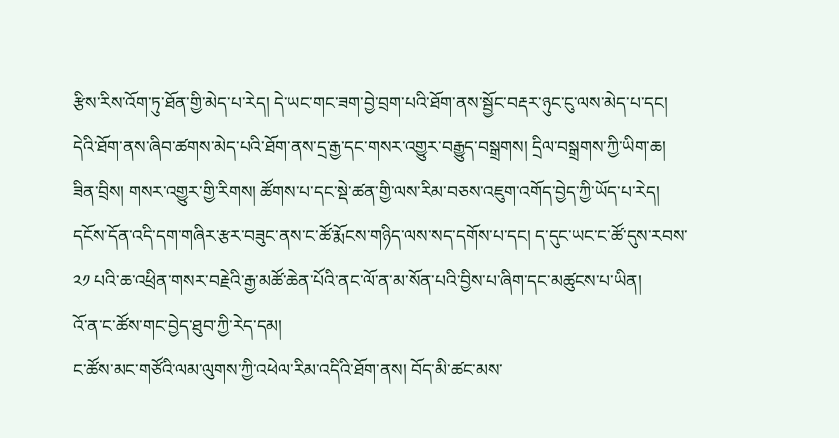རྩིས་རིས་འོག་ཏུ་ཐོན་གྱི་མེད་པ་རེད། དེ་ཡང་གང་ཟག་བྱེ་བྲག་པའི་ཐོག་ནས་སྦྱོང་བརྡར་ཉུང་ངུ་ལས་མེད་པ་དང། དེའི་ཐོག་ནས་ཞིབ་ཚགས་མེད་པའི་ཐོག་ནས་དྲ་རྒྱ་དང་གསར་འགྱུར་བརྒྱུད་བསྒྲགས། དྲིལ་བསྒྲགས་ཀྱི་ཡིག་ཆ། ཟིན་བྲིས། གསར་འགྱུར་གྱི་རིགས། ཚོགས་པ་དང་སྡེ་ཚན་གྱི་ལས་རིམ་བཅས་འཇུག་འགོད་བྱེད་ཀྱི་ཡོད་པ་རེད། དངོས་དོན་འདི་དག་གཞིར་རྩར་བཟུང་ནས་ང་ཚོ་རྨོངས་གཉིད་ལས་སད་དགོས་པ་དང། ད་དུང་ཡང་ང་ཚོ་དུས་རབས་༢༡ པའི་ཆ་འཕྲིན་གསར་བརྗེའི་རྒྱ་མཚོ་ཆེན་པོའི་ནང་ལོ་ན་མ་སོན་པའི་བྱིས་པ་ཞིག་དང་མཚུངས་པ་ཡིན།
འོ་ན་ང་ཚོས་གང་བྱེད་ཐུབ་ཀྱི་རེད་དམ།
ང་ཚོས་མང་གཙོའི་ལམ་ལུགས་ཀྱི་འཕེལ་རིམ་འདིའི་ཐོག་ནས། བོད་མི་ཚང་མས་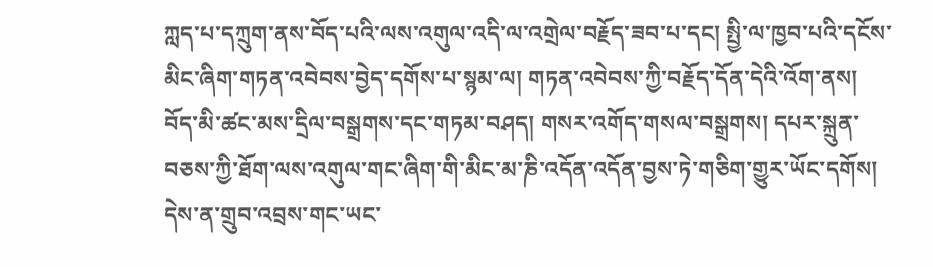ཀླད་པ་དཀྲུག་ནས་བོད་པའི་ལས་འགུལ་འདི་ལ་འགྲེལ་བརྗོད་ཟབ་པ་དང། སྤྱི་ལ་ཁྱབ་པའི་དངོས་མིང་ཞིག་གཏན་འབེབས་བྱེད་དགོས་པ་སྙམ་ལ། གཏན་འབེབས་ཀྱི་བརྗོད་དོན་དེའི་འོག་ནས། བོད་མི་ཚང་མས་དྲིལ་བསྒྲགས་དང་གཏམ་བཤད། གསར་འགོད་གསལ་བསྒྲགས། དཔར་སྐྲུན་བཅས་ཀྱི་ཐོག་ལས་འགུལ་གང་ཞིག་གི་མིང་མ་ཎི་འདོན་འདོན་བྱས་ཏེ་གཅིག་གྱུར་ཡོང་དགོས། དེས་ན་གྲུབ་འབྲས་གང་ཡང་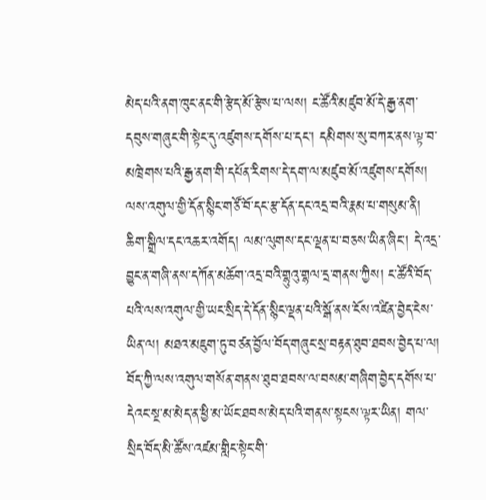མེད་པའི་ནག་ཁུང་ནང་གི་རྩེད་མོ་རྩེས་པ་ལས། ང་ཚོའི་མཛུབ་མོ་དེ་རྒྱ་ནག་དབུས་གཞུང་གི་སྟེང་དུ་འཛུགས་དགོས་པ་དང་། དམིགས་སུ་བཀར་ནས་ལྟ་བ་མཁྲེགས་པའི་རྒྱ་ནག་གི་དཔོན་རིགས་དེ་དག་ལ་མཛུབ་མོ་འཛུགས་དགོས། ལས་འགུལ་གྱི་དོན་སྙིང་གཙོ་བོ་དང་རྩ་དོན་དང་འདྲ་བའི་རྣམ་པ་གསུམ་ནི། ཆིག་སྒྲིལ་དང་འཆར་འགོད། ལམ་ལུགས་དང་ལྡན་པ་བཅས་ཡིན་ཞིང་། དེ་འདྲ་བྱུང་ན་གཞི་ནས་དཀོན་མཆོག་འདྲ་བའི་གྷུའུ་གྷལ་དྲ་གནས་ཀྱིས། ང་ཚོའི་བོད་པའི་ལས་འགུལ་གྱི་ཡང་སྲིད་དེ་དོན་སྙིང་ལྡན་པའི་སྒོ་ནས་ངོས་འཛིན་བྱེད་ངེས་ཡིན་ལ། མཐའ་མཇུག་ཏུ་བཙན་བྱོལ་བོད་གཞུང་སྲ་བརྟན་ཐུབ་ཐབས་བྱེད་པ་ལ། བོད་ཀྱི་ལས་འགུལ་གསོན་གནས་ཐུབ་ཐབས་ལ་བསམ་གཞིག་བྱེད་དགོས་པ་དེའང་སྔ་མ་མེད་ན་ཕྱི་མ་ཡོང་ཐབས་མེད་པའི་གནས་སྟངས་ལྟར་ཡིན། གལ་སྲིད་བོད་མི་ཚོས་འཛམ་གླིང་སྟེང་གི་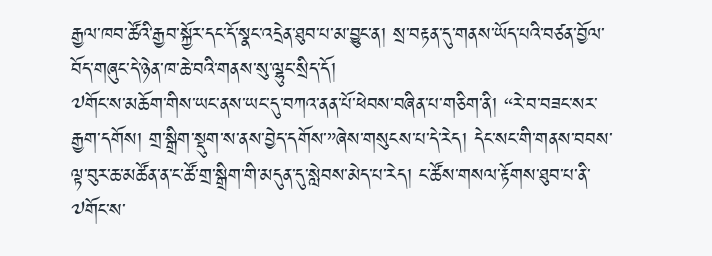རྒྱལ་ཁབ་ཚོའི་རྒྱབ་སྐྱོར་དང་དོ་སྣང་འདྲེན་ཐུབ་པ་མ་བྱུང་ན། སྲ་བརྟན་དུ་གནས་ཡོད་པའི་བཙན་བྱོལ་བོད་གཞུང་དེ་ཉེན་ཁ་ཆེ་བའི་གནས་སུ་ལྷུང་སྲིད་དོ།
༧གོང་ས་མཆོག་གིས་ཡང་ནས་ཡང་དུ་བཀའ་ནན་པོ་ཕེབས་བཞིན་པ་གཅིག་ནི། “རེ་བ་བཟང་སར་རྒྱག་དགོས། གྲ་སྒྲིག་སྡུག་ས་ནས་བྱེད་དགོས་”ཞེས་གསུངས་པ་དེ་རེད། དེང་སང་གི་གནས་བབས་ལྟ་བུར་ཆ་མཚོན་ན་ང་ཚོ་གྲ་སྒྲིག་གི་མདུན་དུ་སླེབས་མེད་པ་རེད། ང་ཚོས་གསལ་རྟོགས་ཐུབ་པ་ནི་༧གོང་ས་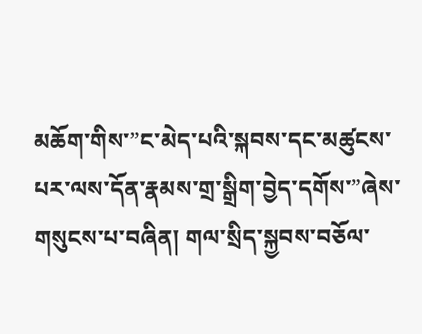མཆོག་གིས་”ང་མེད་པའི་སྐབས་དང་མཚུངས་པར་ལས་དོན་རྣམས་གྲ་སྒྲིག་བྱེད་དགོས་”ཞེས་གསུངས་པ་བཞིན། གལ་སྲིད་སྐྱབས་བཅོལ་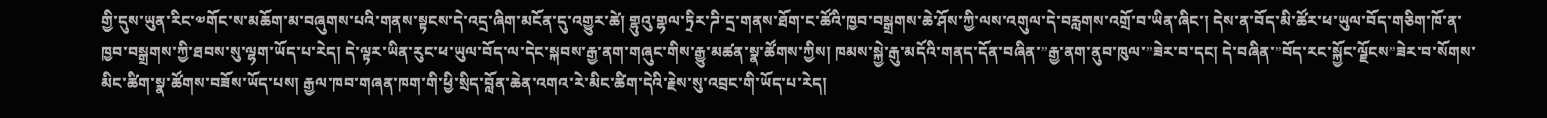གྱི་དུས་ཡུན་རིང་༧གོང་ས་མཆོག་མ་བཞུགས་པའི་གནས་སྟངས་དེ་འདྲ་ཞིག་མངོན་དུ་འགྱུར་ཚེ། གྷུའུ་གྷལ་ཏྲིར་ཌི་དྲ་གནས་ཐོག་ང་ཚོའི་ཁྱབ་བསྒྲགས་ཆེ་ཤོས་ཀྱི་ལས་འགུལ་དེ་བརླགས་འགྲོ་བ་ཡིན་ཞིང་། དེས་ན་བོད་མི་ཚོར་ཕ་ཡུལ་བོད་གཅིག་ཁོ་ན་ཁྱབ་བསྒྲགས་ཀྱི་ཐབས་སུ་ལྷག་ཡོད་པ་རེད། དེ་ལྟར་ཡིན་རུང་ཕ་ཡུལ་བོད་ལ་དེང་སྐབས་རྒྱ་ནག་གཞུང་གིས་རྒྱུ་མཚན་སྣ་ཚོགས་ཀྱིས། ཁམས་སྐྱེ་རྒུ་མདོའི་གནད་དོན་བཞིན་”རྒྱ་ནག་ནུབ་ཁུལ་”ཟེར་བ་དང། དེ་བཞིན་”བོད་རང་སྐྱོང་ལྗོངས”ཟེར་བ་སོགས་མིང་ཚིག་སྣ་ཚོགས་བཟོས་ཡོད་པས། རྒྱལ་ཁབ་གཞན་ཁག་གི་ཕྱི་སྲིད་བློན་ཆེན་འགའ་རེ་མིང་ཚིག་དེའི་རྗེས་སུ་འབྲང་གི་ཡོད་པ་རེད།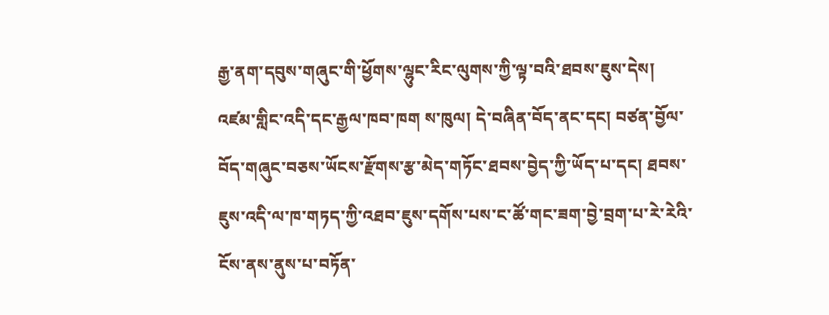རྒྱ་ནག་དབུས་གཞུང་གི་ཕྱོགས་ལྷུང་རིང་ལུགས་ཀྱི་ལྟ་བའི་ཐབས་ཇུས་དེས། འཛམ་གླིང་འདི་དང་རྒྱལ་ཁབ་ཁག ས་ཁུལ། དེ་བཞིན་བོད་ནང་དང། བཙན་བྱོལ་བོད་གཞུང་བཅས་ཡོངས་རྫོགས་རྩ་མེད་གཏོང་ཐབས་བྱེད་ཀྱི་ཡོད་པ་དང། ཐབས་ཇུས་འདི་ལ་ཁ་གཏད་ཀྱི་འཐབ་ཇུས་དགོས་པས་ང་ཚོ་གང་ཟག་བྱེ་བྲག་པ་རེ་རེའི་ངོས་ནས་ནུས་པ་བཏོན་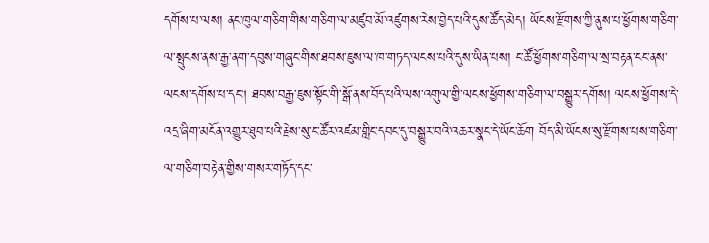དགོས་པ་ལས། ནང་ཁུལ་གཅིག་གིས་གཅིག་ལ་མཛུབ་མོ་འཛུགས་རེས་བྱེད་པའི་དུས་ཚོད་མེད། ཡོངས་རྫོགས་ཀྱི་ནུས་པ་ཕྱོགས་གཅིག་ལ་སྤུངས་ནས་རྒྱ་ནག་དབུས་གཞུང་གིས་ཐབས་ཇུས་ལ་ཁ་གཏད་ལངས་པའི་དུས་ཡིན་པས། ང་ཚོ་ཕྱོགས་གཅིག་ལ་སྲ་བརྟན་ངང་ནས་ལངས་དགོས་པ་དང། ཐབས་བརྒྱ་ཇུས་སྟོང་གི་སྒོ་ནས་བོད་པའི་ལས་འགུལ་གྱི་ལངས་ཕྱོགས་གཅིག་ལ་བསྒྱུར་དགོས། ལངས་ཕྱོགས་དེ་འདྲ་ཞིག་མངོན་འགྱུར་ཐུབ་པའི་རྗེས་སུ་ང་ཚོར་འཛམ་གླིང་དབང་དུ་བསྒྱུར་བའི་འཆར་སྣང་དེ་ཡོང་ཆོག བོད་མི་ཡོངས་སུ་རྫོགས་པས་གཅིག་ལ་གཅིག་བརྟེན་གྱིས་གསར་གཏོད་དང་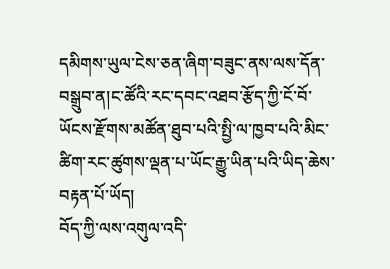དམིགས་ཡུལ་ངེས་ཅན་ཞིག་བཟུང་ནས་ལས་དོན་བསྒྲུབ་ན།ང་ཚོའི་རང་དབང་འཐབ་རྩོད་ཀྱི་ངོ་བོ་ཡོངས་རྫོགས་མཚོན་ཐུབ་པའི་སྤྱི་ལ་ཁྱབ་པའི་མིང་ཚིག་རང་ཚུགས་ལྡན་པ་ཡོང་རྒྱུ་ཡིན་པའི་ཡིད་ཆེས་བརྟན་པོ་ཡོད།
བོད་ཀྱི་ལས་འགུལ་འདི་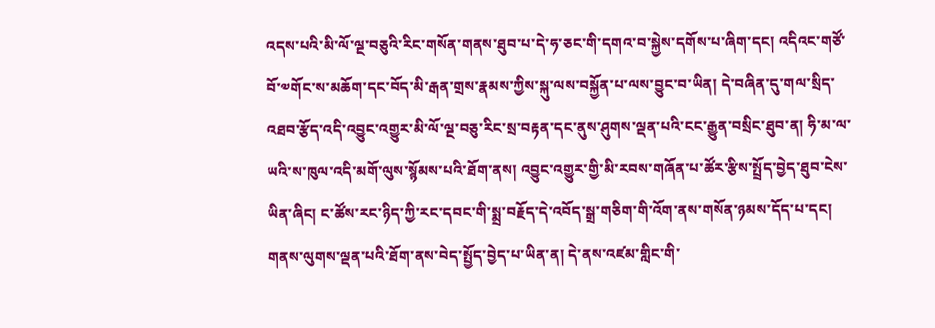འདས་པའི་མི་ལོ་ལྔ་བཅུའི་རིང་གསོན་གནས་ཐུབ་པ་དེ་ཧ་ཅང་གི་དགའ་བ་སྐྱེས་དགོས་པ་ཞིག་དང། འདིའང་གཙོ་བོ་༧གོང་ས་མཆོག་དང་བོད་མི་རྒན་གྲས་རྣམས་ཀྱིས་སྐུ་ལས་བསྐྱོན་པ་ལས་བྱུང་བ་ཡིན། དེ་བཞིན་དུ་གལ་སྲིད་འཐབ་རྩོད་འདི་འབྱུང་འགྱུར་མི་ལོ་ལྔ་བཅུ་རིང་སྲ་བརྟན་དང་ནུས་ཤུགས་ལྡན་པའི་ངང་རྒྱུན་བསྲིང་ཐུབ་ན། ཧི་མ་ལ་ཡའི་ས་ཁུལ་འདི་མགོ་ལུས་སྙོམས་པའི་ཐོག་ནས། འབྱུང་འགྱུར་གྱི་མི་རབས་གཞོན་པ་ཚོར་རྩིས་སྤྲོད་བྱེད་ཐུབ་ངེས་ཡིན་ཞིང། ང་ཚོས་རང་ཉིད་ཀྱི་རང་དབང་གི་སྨྲ་བརྗོད་དེ་འབོད་སྒྲ་གཅིག་གི་འོག་ནས་གསོན་ཉམས་དོད་པ་དང། གནས་ལུགས་ལྡན་པའི་ཐོག་ནས་བེད་སྤྱོད་བྱེད་པ་ཡིན་ན། དེ་ནས་འཛམ་གླིང་གི་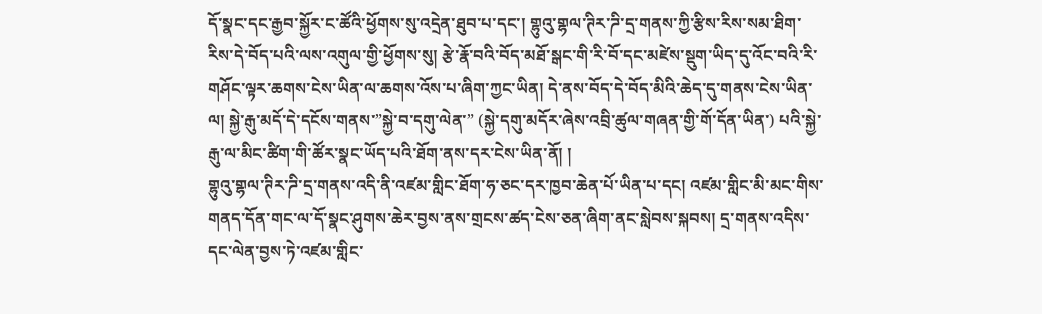དོ་སྣང་དང་རྒྱབ་སྐྱོར་ང་ཚོའི་ཕྱོགས་སུ་འདྲེན་ཐུབ་པ་དང་། གྷུའུ་གྷལ་ཊིར་ཌི་དྲ་གནས་ཀྱི་རྩིས་རིས་སམ་ཐིག་རིས་དེ་བོད་པའི་ལས་འགུལ་གྱི་ཕྱོགས་སུ། རྩེ་རྣོ་བའི་བོད་མཐོ་སྒང་གི་རི་བོ་དང་མཛེས་སྡུག་ཡིད་དུ་འོང་བའི་རི་གཤོང་ལྟར་ཆགས་ངེས་ཡིན་ལ་ཆགས་འོས་པ་ཞིག་ཀྱང་ཡིན། དེ་ནས་བོད་དེ་བོད་མིའི་ཆེད་དུ་གནས་ངེས་ཡིན་ལ། སྐྱེ་རྒུ་མདོ་དེ་དངོས་གནས་”སྐྱེ་བ་དགུ་ལེན་” (སྐྱེ་དགུ་མདོར་ཞེས་འབྲི་ཚུལ་གཞན་གྱི་གོ་དོན་ཡིན་) པའི་སྐྱེ་རྒུ་ལ་མིང་ཚིག་གི་ཚོར་སྣང་ཡོད་པའི་ཐོག་ནས་དར་ངེས་ཡིན་ནོ། །
གྷུའུ་གྷལ་ཊིར་ཌི་དྲ་གནས་འདི་ནི་འཛམ་གླིང་ཐོག་ཧ་ཅང་དར་ཁྱབ་ཆེན་པོ་ཡིན་པ་དང། འཛམ་གླིང་མི་མང་གིས་གནད་དོན་གང་ལ་དོ་སྣང་ཤུགས་ཆེར་བྱས་ནས་གྲངས་ཚད་ངེས་ཅན་ཞིག་ནང་སླེབས་སྐབས། དྲ་གནས་འདིས་དང་ལེན་བྱས་ཏེ་འཛམ་གླིང་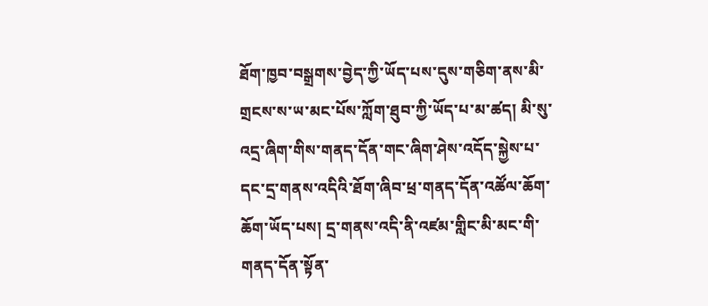ཐོག་ཁྱབ་བསྒྲགས་བྱེད་ཀྱི་ཡོད་པས་དུས་གཅིག་ནས་མི་གྲངས་ས་ཡ་མང་པོས་ཀློག་ཐུབ་ཀྱི་ཡོད་པ་མ་ཚད། མི་སུ་འདྲ་ཞིག་གིས་གནད་དོན་གང་ཞིག་ཤེས་འདོད་སྐྱེས་པ་དང་དྲ་གནས་འདིའི་ཐོག་ཞིབ་ཕྲ་གནད་དོན་འཚོལ་ཆོག་ཆོག་ཡོད་པས། དྲ་གནས་འདི་ནི་འཛམ་གླིང་མི་མང་གི་གནད་དོན་སྟོན་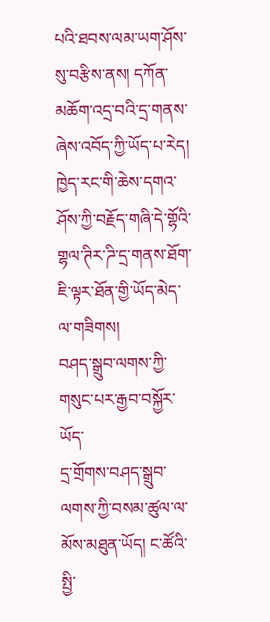པའི་ཐབས་ལམ་ཡག་ཤོས་སུ་བརྩིས་ནས། དཀོན་མཆོག་འདྲ་བའི་དྲ་གནས་ཞེས་འབོད་ཀྱི་ཡོད་པ་རེད།
ཁྱེད་རང་གི་ཆེས་དགའ་ཤོས་ཀྱི་བརྗོད་གཞི་དེ་གྷོའི་གྷལ་ཊིར་ཌི་དྲ་གནས་ཐོག་ཇི་ལྟར་ཐོན་གྱི་ཡོད་མེད་ལ་གཟིགས།
བཤད་སྒྲུབ་ལགས་ཀྱི་གསུང་པར་རྒྱབ་བསྐྱོར་ཡོད་
དྲ་གྲོགས་བཤད་སྒྲུབ་ལགས་ཀྱི་བསམ་ཚུལ་ལ་མོས་མཐུན་ཡོད། ང་ཚོའི་སྤྱི་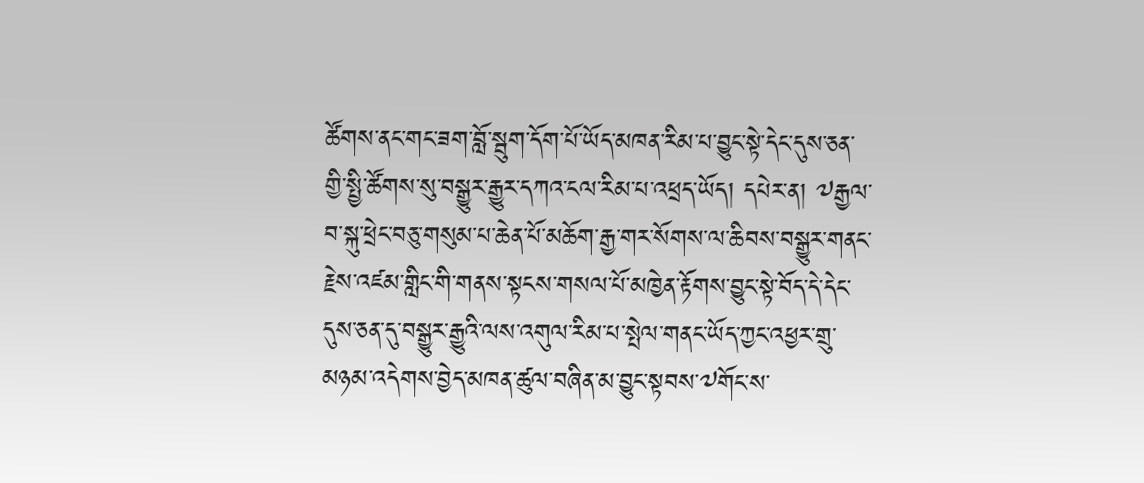ཚོགས་ནང་གང་ཟག་བློ་སྦུག་དོག་པོ་ཡོད་མཁན་རིམ་པ་བྱུང་སྟེ་དེང་དུས་ཅན་གྱི་སྤྱི་ཚོགས་སུ་བསྒྱུར་རྒྱུར་དཀའ་ངལ་རིམ་པ་འཕྲད་ཡོད། དཔེར་ན། ༧རྒྱལ་བ་སྐུ་ཕྲེང་བཅུ་གསུམ་པ་ཆེན་པོ་མཆོག་རྒྱ་གར་སོགས་ལ་ཆིབས་བསྒྱུར་གནང་རྗེས་འཛམ་གླིང་གི་གནས་སྟངས་གསལ་པོ་མཁྱེན་རྟོགས་བྱུང་སྟེ་བོད་དེ་དེང་དུས་ཅན་དུ་བསྒྱུར་རྒྱུའི་ལས་འགུལ་རིམ་པ་སྤེལ་གནང་ཡོད་ཀྱང་འཕྱར་གྲུ་མཉམ་འདེགས་བྱེད་མཁན་ཚུལ་བཞིན་མ་བྱུང་སྟབས་༧གོང་ས་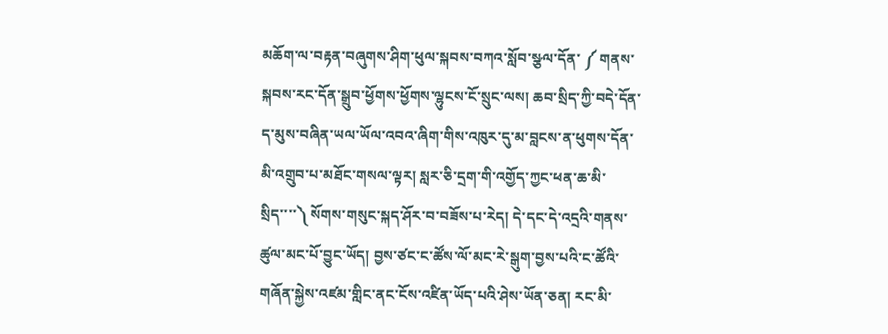མཆོག་ལ་བརྟན་བཞུགས་ཤིག་ཕུལ་སྐབས་བཀའ་སློབ་སྩལ་དོན་ ༼ གནས་སྐབས་རང་དོན་སྒྲུབ་ཕྱོགས་ཕྱོགས་ལྷུངས་ངོ་སྲུང་ལས། ཆབ་སྲིད་ཀྱི་བདེ་དོན་ད་མུས་བཞིན་ཡལ་ཡོལ་འབའ་ཞིག་གིས་འཁུར་དུ་མ་བླངས་ན་ཕུགས་དོན་མི་འགྲུབ་པ་མཐོང་གསལ་ལྟར། སླར་ཅི་དྲག་གི་འགྱོད་ཀྱང་ཕན་ཆ་མི་སྲིད་་་་༽ སོགས་གསུང་སྐད་ཤོར་བ་བཟོས་པ་རེད། དེ་དང་དེ་འདྲའི་གནས་ཚུལ་མང་པོ་བྱུང་ཡོད། བྱས་ཙང་ང་ཚོས་ལོ་མང་རེ་སྒུག་བྱས་པའི་ང་ཚོའི་གཞོན་སྐྱེས་འཛམ་གླིང་ནང་ངོས་འཛིན་ཡོད་པའི་ཤེས་ཡོན་ཅན། རང་མི་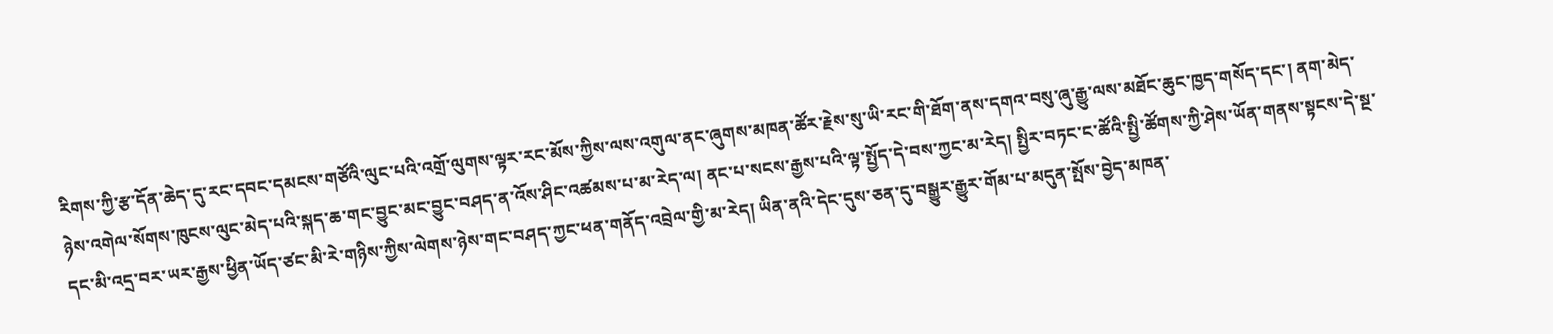རིགས་ཀྱི་རྩ་དོན་ཆེད་དུ་རང་དབང་དམངས་གཙོའི་ལུང་པའི་འགྲོ་ལུགས་ལྟར་རང་མོས་ཀྱིས་ལས་འགུལ་ནང་ཞུགས་མཁན་ཚོར་རྗེས་སུ་ཡི་རང་གི་ཐོག་ནས་དགའ་བསུ་ཞུ་རྒྱུ་ལས་མཐོང་ཆུང་ཁྱད་གསོད་དང་། ནག་མེད་ཉེས་འགེལ་སོགས་ཁུངས་ལུང་མེད་པའི་སྐད་ཆ་གང་བྱུང་མང་བྱུང་བཤད་ན་འོས་ཤིང་འཚམས་པ་མ་རེད་ལ། ནང་པ་སངས་རྒྱས་པའི་ལྟ་སྤྱོད་དེ་བས་ཀྱང་མ་རེད། སྤྱིར་བཏང་ང་ཚོའི་སྤྱི་ཚོགས་ཀྱི་ཤེས་ཡོན་གནས་སྟངས་དེ་སྔ་དང་མི་འདྲ་བར་ཡར་རྒྱས་ཕྱིན་ཡོད་ཙང་མི་རེ་གཉིས་ཀྱིས་ལེགས་ཉེས་གང་བཤད་ཀྱང་ཕན་གནོད་འབྲེལ་གྱི་མ་རེད། ཡིན་ནའི་དེང་དུས་ཅན་དུ་བསྒྱུར་རྒྱུར་གོམ་པ་མདུན་སྤོས་བྱེད་མཁན་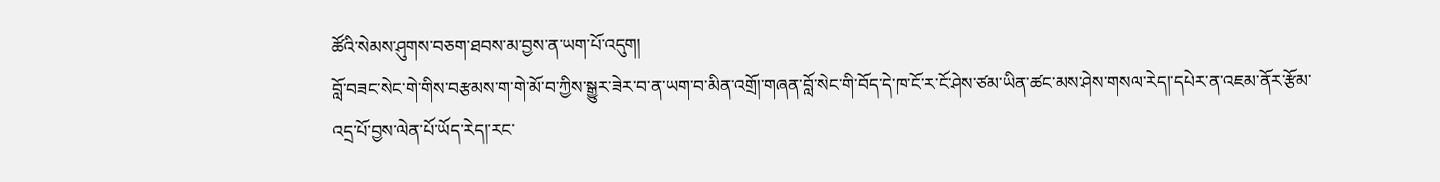ཚོའི་སེམས་ཤུགས་བཅག་ཐབས་མ་བྱས་ན་ཡག་པོ་འདུག།
བློ་བཟང་སེང་གེ་གིས་བརྩམས་ག་གེ་མོ་བ་ཀྱིས་སྒྱུར་ཟེར་བ་ན་ཡག་བ་མིན་འགྲོ།་གཞན་བློ་སེང་གི་བོད་དེ་ཁ་ངོ་ར་ངོ་ཤེས་ཙམ་ཡིན་ཚང་མས་ཤེས་གསལ་རེད།་དཔེར་ན་འཇམ་ནོར་རྩོམ་འདྲ་པོ་བྱས་ལེན་པོ་ཡོད་རེད།་རང་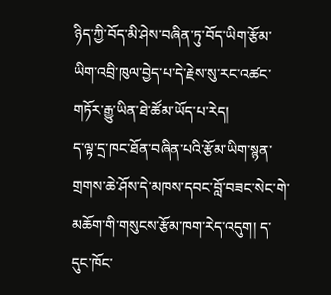ཉིད་ཀྱི་བོད་མི་ཤེས་བཞིན་ཏུ་བོད་ཡིག་རྩོམ་ཡིག་འབྲི་ཁུལ་བྱེད་པ་དེ་རྗེས་སུ་རང་འཚང་གཏོར་རྒྱུ་ཡིན་ཐེ་ཚོམ་ཡོད་པ་རེད།
ད་ལྟ་དྲ་ཁང་ཐོན་བཞིན་པའི་རྩོམ་ཡིག་སྙན་གྲགས་ཆེ་ཤོས་དེ་མཁས་དབང་བློ་བཟང་སེང་གེ་མཆོག་གི་གསུངས་རྩོམ་ཁག་རེད་འདུག། ད་དུང་ཁོང་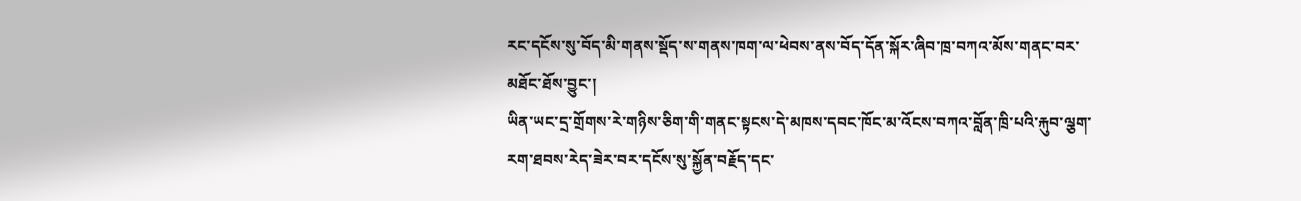རང་དངོས་སུ་བོད་མི་གནས་སྡོད་ས་གནས་ཁག་ལ་ཕེབས་ནས་བོད་དོན་སྐོར་ཞིབ་ཁྲ་བཀའ་མོས་གནང་བར་མཐོང་ཐོས་བྱུང་།
ཡིན་ཡང་དྲ་གྲོགས་རེ་གཉིས་ཅིག་གི་གནང་སྟངས་དེ་མཁས་དབང་ཁོང་མ་འོངས་བཀའ་བློན་ཁྲི་པའི་རྐུབ་ལྕག་རག་ཐབས་རེད་ཟེར་བར་དངོས་སུ་སྐྱོན་བརྗོད་དང་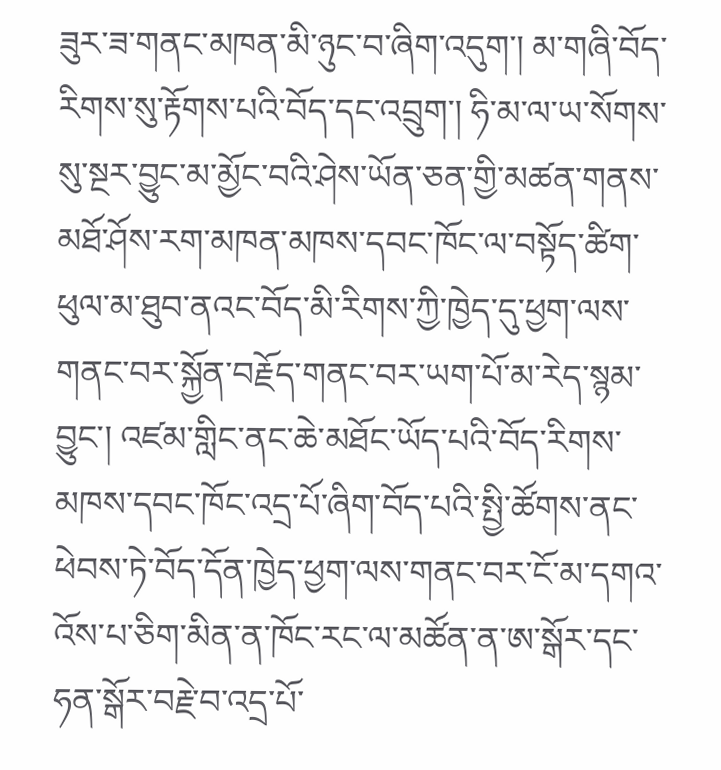ཟུར་ཟ་གནང་མཁན་མི་ཉུང་བ་ཞིག་འདུག་། མ་གཞི་བོད་རིགས་སུ་རྟོགས་པའི་བོད་དང་འབྲུག་། ཧི་མ་ལ་ཡ་སོགས་སུ་སྔར་བྱུང་མ་མྱོང་བའི་ཤེས་ཡོན་ཅན་གྱི་མཚན་གནས་མཐོ་ཤོས་རག་མཁན་མཁས་དབང་ཁོང་ལ་བསྟོད་ཚིག་ཕུལ་མ་ཐུབ་ནའང་བོད་མི་རིགས་ཀྱི་ཁྱེད་དུ་ཕྱག་ལས་གནང་བར་སྐྱོན་བརྗོད་གནང་བར་ཡག་པོ་མ་རེད་སྙམ་བྱུང་། འཛམ་གླིང་ནང་ཆེ་མཐོང་ཡོད་པའི་བོད་རིགས་མཁས་དབང་ཁོང་འདྲ་པོ་ཞིག་བོད་པའི་སྤྱི་ཚོགས་ནང་ཕེབས་ཏེ་བོད་དོན་ཁྱེད་ཕྱག་ལས་གནང་བར་ངོ་མ་དགའ་འོས་པ་ཅིག་མིན་ན་ཁོང་རང་ལ་མཚོན་ན་ཨ་སྒོར་དང་ཧན་སྒོར་བརྗེ་བ་འདྲ་པོ་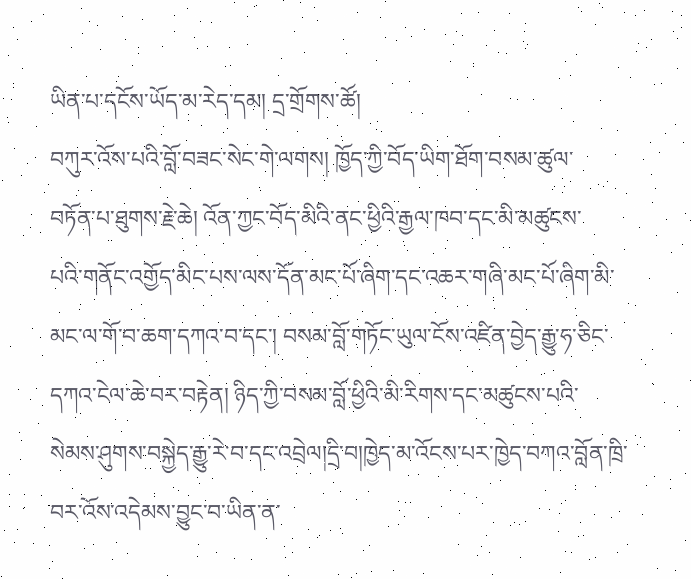ཡིན་པ་དངོས་ཡོད་མ་རེད་དམ། དྲ་གྲོགས་ཚོ།
བཀུར་འོས་པའི་བློ་བཟང་སེང་གེ་ལགས། ཁྱོད་ཀྱི་བོད་ཡིག་ཐོག་བསམ་ཚུལ་
བཏོན་པ་ཐུགས་རྗེ་ཆེ། འོན་ཀྱང་བོད་མིའི་ནང་ཕྱིའི་རྒྱལ་ཁབ་དང་མི་མཚུངས་
པའི་གནོང་འགྱོད་མིང་པས་ལས་དོན་མང་པོ་ཞིག་དང་འཆར་གཞི་མང་པོ་ཞིག་མི་
མང་ལ་གོ་བ་ཆག་དཀའ་བ་དང་། བསམ་བློ་གཏོང་ཡུལ་ངོས་འཛིན་བྱེད་རྒྱུ་ཧ་ཅིང་
དཀའ་ངེལ་ཆེ་བར་བརྟེན། ཉིད་ཀྱི་བསམ་བློ་ཕྱིའི་མི་རིགས་དང་མཚུངས་པའི་
སེམས་ཤུགས་བསྐྱེད་རྒྱུ་རེ་བ་དང་འབྲེལ།དྲི་བ།ཁྱེད་མ་འོངས་པར་ཁྱེད་བཀའ་བློན་ཁྲི་བར་འོས་འདེམས་བྱུང་བ་ཡིན་ན་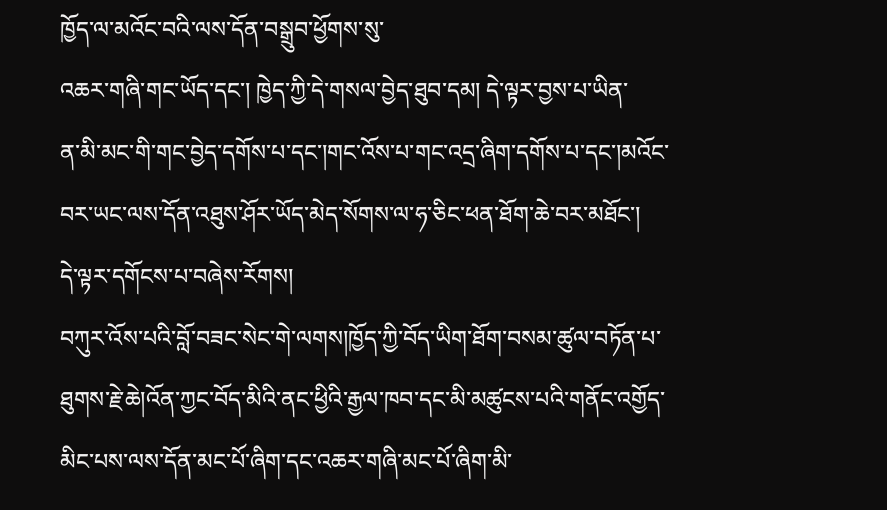ཁྱོད་ལ་མའོང་བའི་ལས་དོན་བསྒྲུབ་ཕྱོགས་སུ་
འཆར་གཞི་གང་ཡོད་དང་། ཁྱེད་ཀྱི་དེ་གསལ་བྱེད་ཐུབ་དམ། དེ་ལྟར་བྱས་པ་ཡིན་
ན་མི་མང་གི་གང་བྱེད་དགོས་པ་དང་།གང་འོས་པ་གང་འདྲ་ཞིག་དགོས་པ་དང་།མའོང་བར་ཡང་ལས་དོན་འཐུས་ཤོར་ཡོད་མེད་སོགས་ལ་ཧ་ཅིང་ཕན་ཐོག་ཆེ་བར་མཐོང་།
དེ་ལྟར་དགོངས་པ་བཞེས་རོགས།
བཀུར་འོས་པའི་བློ་བཟང་སེང་གེ་ལགས།ཁྱོད་ཀྱི་བོད་ཡིག་ཐོག་བསམ་ཚུལ་བཏོན་པ་ཐུགས་རྗེ་ཆེ།འོན་ཀྱང་བོད་མིའི་ནང་ཕྱིའི་རྒྱལ་ཁབ་དང་མི་མཚུངས་པའི་གནོང་འགྱོད་མིང་པས་ལས་དོན་མང་པོ་ཞིག་དང་འཆར་གཞི་མང་པོ་ཞིག་མི་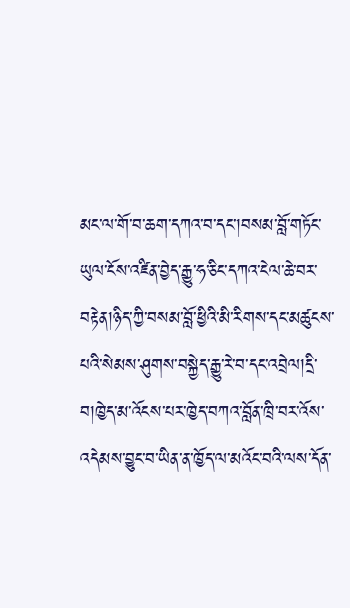མང་ལ་གོ་བ་ཆག་དཀའ་བ་དང་།བསམ་བློ་གཏོང་ཡུལ་ངོས་འཛིན་བྱེད་རྒྱུ་ཧ་ཅིང་དཀའ་ངེལ་ཆེ་བར་བརྟེན།ཉིད་ཀྱི་བསམ་བློ་ཕྱིའི་མི་རིགས་དང་མཚུངས་པའི་སེམས་ཤུགས་བསྐྱེད་རྒྱུ་རེ་བ་དང་འབྲེལ།དྲི་བ།ཁྱེད་མ་འོངས་པར་ཁྱེད་བཀའ་བློན་ཁྲི་བར་འོས་འདེམས་བྱུང་བ་ཡིན་ན་ཁྱོད་ལ་མའོང་བའི་ལས་དོན་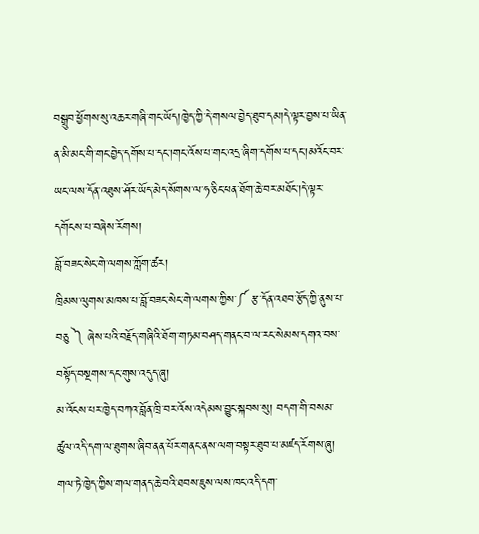བསྒྲུབ་ཕྱོགས་སུ་འཆར་གཞི་གང་ཡོད།ཁྱེད་ཀྱི་དེ་གསལ་བྱེད་ཐུབ་དམ།དེ་ལྟར་བྱས་པ་ཡིན་ན་མི་མང་གི་གང་བྱེད་དགོས་པ་དང་།གང་འོས་པ་གང་འདྲ་ཞིག་དགོས་པ་དང་།མའོང་བར་ཡང་ལས་དོན་འཐུས་ཤོར་ཡོད་མེད་སོགས་ལ་ཧ་ཅིང་ཕན་ཐོག་ཆེ་བར་མཐོང་།དེ་ལྟར་དགོངས་པ་བཞེས་རོགས།
བློ་བཟང་སེང་གེ་ལགས་ཀློག་ཚར།
ཁྲིམས་ལུགས་མཁས་པ་བློ་བཟང་སེང་གེ་ལགས་ཀྱིས་༼ རྩ་དོན་འཐབ་རྩོད་ཀྱི་ནུས་པ་བཅུ ༽ ཞེས་པའི་བརྗོད་གཞིའི་ཐོག་གཏམ་བཤད་གནང་བ་ལ་རང་སེམས་དགའ་བས་བསྟོད་བསྔགས་དང་གུས་འདུད་ཞུ།
མ་འོངས་པར་ཁྱེད་བཀའ་བློན་ཁྲི་བར་འོས་འདེམས་བྱུང་སྐབས་སུ། བདག་གི་བསམ་ཚུལ་འདི་དག་ལ་ཐུགས་ཞིབ་ནན་པོར་གནང་ནས་ལག་བསྟར་ཐུབ་པ་མཛད་རོགས་ཞུ།
གལ་ཏེ་ཁྱེད་ཀྱིས་གལ་གནད་ཆེ་བའི་ཐབས་ཇུས་ལས་ཁང་འདི་དག་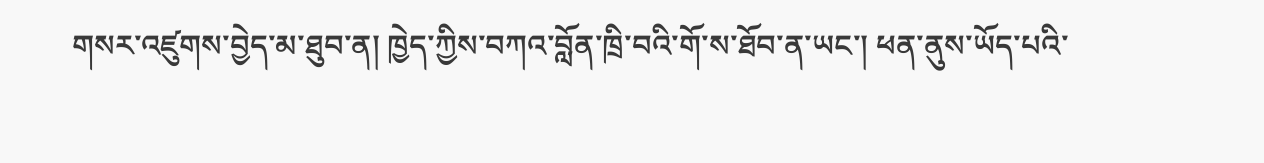གསར་འཛུགས་བྱེད་མ་ཐུབ་ན། ཁྱེད་ཀྱིས་བཀའ་བློན་ཁྲི་བའི་གོ་ས་ཐོབ་ན་ཡང་། ཕན་ནུས་ཡོད་པའི་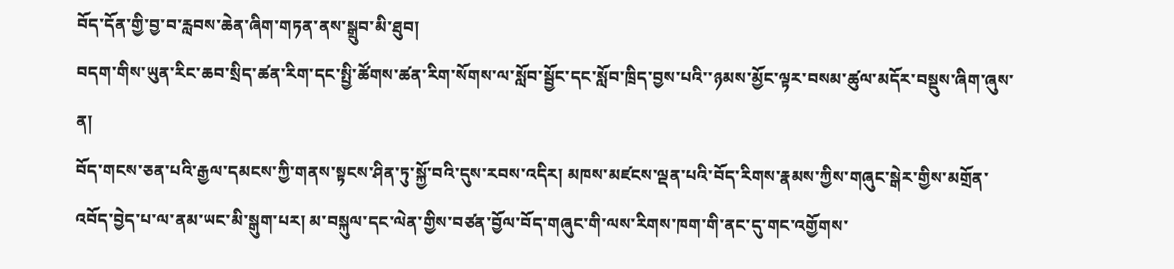བོད་དོན་གྱི་བྱ་བ་རླབས་ཆེན་ཞིག་གཏན་ནས་སྒྲུབ་མི་ཐུབ།
བདག་གིས་ཡུན་རིང་ཆབ་སྲིད་ཚན་རིག་དང་སྤྱི་ཚོགས་ཚན་རིག་སོགས་ལ་སློབ་སྦྱོང་དང་སློབ་ཁྲིད་བྱས་པའི་་ཉམས་མྱོང་ལྟར་བསམ་ཚུལ་མདོར་བསྡུས་ཞིག་ཞུས་ན།
བོད་གངས་ཅན་པའི་རྒྱལ་དམངས་ཀྱི་གནས་སྟངས་ཤིན་ཏུ་སྐྱོ་བའི་དུས་རབས་འདིར། མཁས་མཛངས་ལྡན་པའི་བོད་རིགས་རྣམས་ཀྱིས་གཞུང་སྒེར་གྱིས་མགྲོན་འབོད་བྱེད་པ་ལ་ནམ་ཡང་མི་སྒུག་པར། མ་བསྐུལ་དང་ལེན་གྱིས་བཙན་བྱོལ་བོད་གཞུང་གི་ལས་རིགས་ཁག་གི་ནང་དུ་གང་འགྱོགས་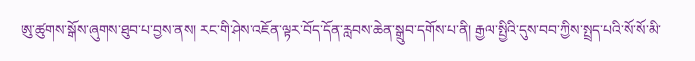ཨུ་ཚུགས་སྒོས་ཞུགས་ཐུབ་པ་བྱས་ནས། རང་གི་ཤེས་འཇོན་ལྟར་བོད་དོན་རླབས་ཆེན་སྒྲུབ་དགོས་པ་ནི། རྒྱལ་སྤྱིའི་དུས་བབ་ཀྱིས་སྤྲད་པའི་སོ་སོ་མི་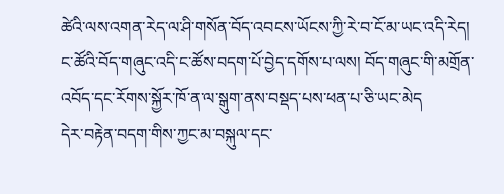ཚེའི་ལས་འགན་རེད་ལ་ཤི་གསོན་བོད་འབངས་ཡོངས་ཀྱི་རེ་བ་ངོ་མ་ཡང་འདི་རེད།
ང་ཚོའི་བོད་གཞུང་འདི་ང་ཚོས་བདག་པོ་བྱེད་དགོས་པ་ལས། བོད་གཞུང་གི་མགྲོན་འབོད་དང་རོགས་སྐྱོར་ཁོ་ན་ལ་སྒུག་ནས་བསྡད་པས་ཕན་པ་ཅི་ཡང་མེད
དེར་བརྟེན་བདག་གིས་ཀྱང་མ་བསྐུལ་དང་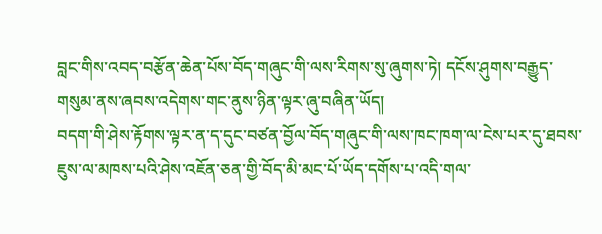བླང་གིས་འབད་བརྩོན་ཆེན་པོས་བོད་གཞུང་གི་ལས་རིགས་སུ་ཞུགས་ཏེ། དངོས་ཤུགས་བརྒྱུད་གསུམ་ནས་ཞབས་འདེགས་གང་ནུས་ཉིན་ལྟར་ཞུ་བཞིན་ཡོད།
བདག་གི་ཤེས་རྟོགས་ལྟར་ན་ད་དུང་བཙན་བྱོལ་བོད་གཞུང་གི་ལས་ཁང་ཁག་ལ་ངེས་པར་དུ་ཐབས་ཇུས་ལ་མཁས་པའི་ཤེས་འཇོན་ཅན་གྱི་བོད་མི་མང་པོ་ཡོད་དགོས་པ་འདི་གལ་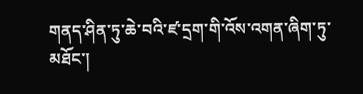གནད་ཤིན་ཏུ་ཆེ་བའི་ཛ་དྲག་གི་འོས་འགན་ཞིག་ཏུ་མཐོང་།